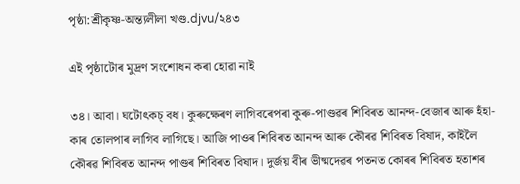পৃষ্ঠা:শ্ৰীকৃষ্ণ-অন্ত্যলীলা খণ্ড.djvu/২৪৩

এই পৃষ্ঠাটোৰ মুদ্ৰণ সংশোধন কৰা হোৱা নাই

৩৪। আবা। ঘটোৎকচ্ বধ। কুৰুক্ষেৰণ লাগিবৰেপৰা কুৰু-পাণ্ডৱৰ শিবিৰত আনন্দ-বেজাৰ আৰু হঁহা-কাৰ তোলপাৰ লাগিব লাগিছে। আজি পাওৰ শিবিৰত আনন্দ আৰু কৌৰৱ শিবিৰত বিষাদ, কাইলৈ কৌৰৱ শিবিৰত আনন্দ পাণ্ডৰ শিবিৰত বিষাদ। দুৰ্জয় বীৰ ভীষ্মদেৱৰ পতনত কোৰৰ শিবিৰত হতাশৰ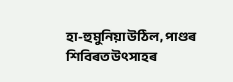হা-হুমুনিয়া উঠিল, পাণ্ডৰ শিবিৰত উৎসাহৰ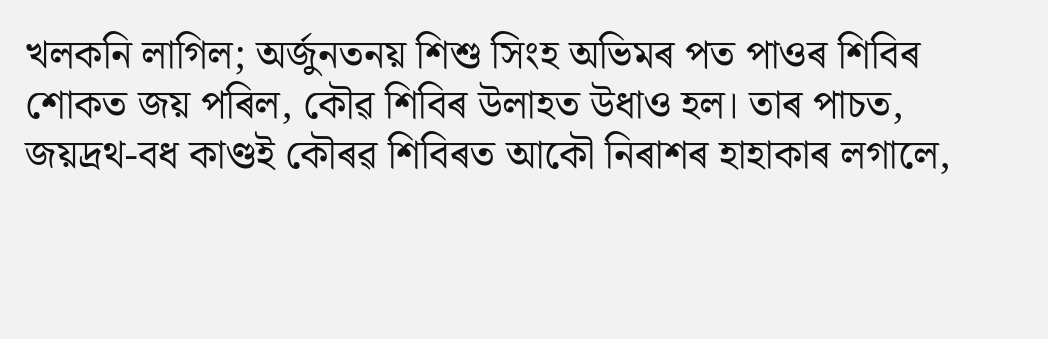খলকনি লাগিল; অৰ্জুনতনয় শিশু সিংহ অভিমৰ পত পাওৰ শিবিৰ শোকত জয় পৰিল, কৌৱ শিবিৰ উলাহত উধাও হল। তাৰ পাচত, জয়দ্ৰথ-বধ কাণ্ডই কৌৰৱ শিবিৰত আকৌ নিৰাশৰ হাহাকাৰ লগালে,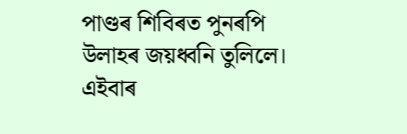পাণ্ডৰ শিবিৰত পুনৰপি উলাহৰ জয়ধ্বনি তুলিলে। এইবাৰ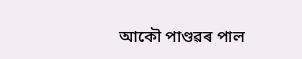আকৌ পাণ্ডৱৰ পাল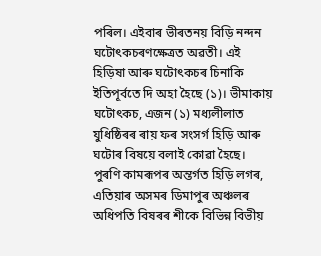পৰিল। এইবাৰ ভীৰতনয় বিড়ি নন্দন ঘটোৎকচৰণক্ষেত্ৰত অৱতী। এই হিড়িষা আৰু ঘটোৎকচৰ চিনাকি ইতিপূৰ্বতে দি অহা হৈছে (১)। ভীমাকায় ঘটোৎকচ, এজন (১) মধ্যলীলাত যুধিষ্ঠিৰৰ ৰায় ফৰ সংসৰ্গ হিড়ি আৰু ঘটোৰ বিষয়ে বলাই কোৱা হৈছে। পুৰণি কামৰূপৰ অন্তৰ্গত হিড়ি লগৰ, এতিয়াৰ অসমৰ ডিমাপুৰ অঞ্চলৰ অধিপতি বিষৰৰ শীকে বিভিন্ন বিভীয়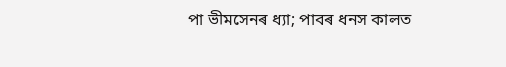পা ভীমসেনৰ ধ্যা; পাবৰ ধনস কালত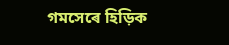গমসেৰে হিড়িক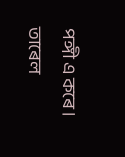পঙ্গী এ কৰে। তাৰেল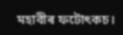মহাবীৰ ফটোৎকচ।